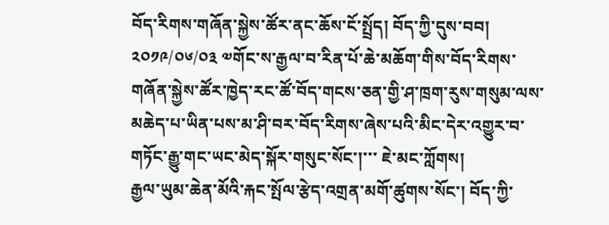བོད་རིགས་གཞོན་སྐྱེས་ཚོར་ནང་ཆོས་ངོ་སྤྲོད། བོད་ཀྱི་དུས་བབ། ༢༠༡༩/༠༦/༠༣ ༧གོང་ས་རྒྱལ་བ་རིན་པོ་ཆེ་མཆོག་གིས་བོད་རིགས་གཞོན་སྐྱེས་ཚོར་ཁྱེད་རང་ཚོ་བོད་གངས་ཅན་གྱི་ཤ་ཁྲག་རུས་གསུམ་ལས་མཆེད་པ་ཡིན་པས་མ་ཤི་བར་བོད་རིགས་ཞེས་པའི་མིང་དེར་འགྱུར་བ་གཏོང་རྒྱུ་གང་ཡང་མེད་སྐོར་གསུང་སོང་།་་་ ཇེ་མང་ཀློགས།
རྒྱལ་ཡུམ་ཆེན་མོའི་རྐང་སྤོལ་རྩེད་འགྲན་མགོ་ཚུགས་སོང་། བོད་ཀྱི་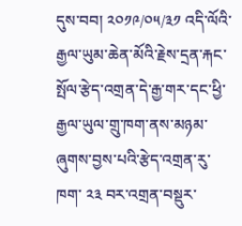དུས་བབ། ༢༠༡༩/༠༥/༣༡ འདི་ལོའི་རྒྱལ་ཡུམ་ཆེན་མོའི་རྗེས་དྲན་རྐང་སྤོལ་རྩེད་འགྲན་དེ་རྒྱ་གར་དང་ཕྱི་རྒྱལ་ཡུལ་གྲུ་ཁག་ནས་མཉམ་ཞུགས་བྱས་པའི་རྩེད་འགྲན་རུ་ཁག་ ༢༣ བར་འགྲན་བསྡུར་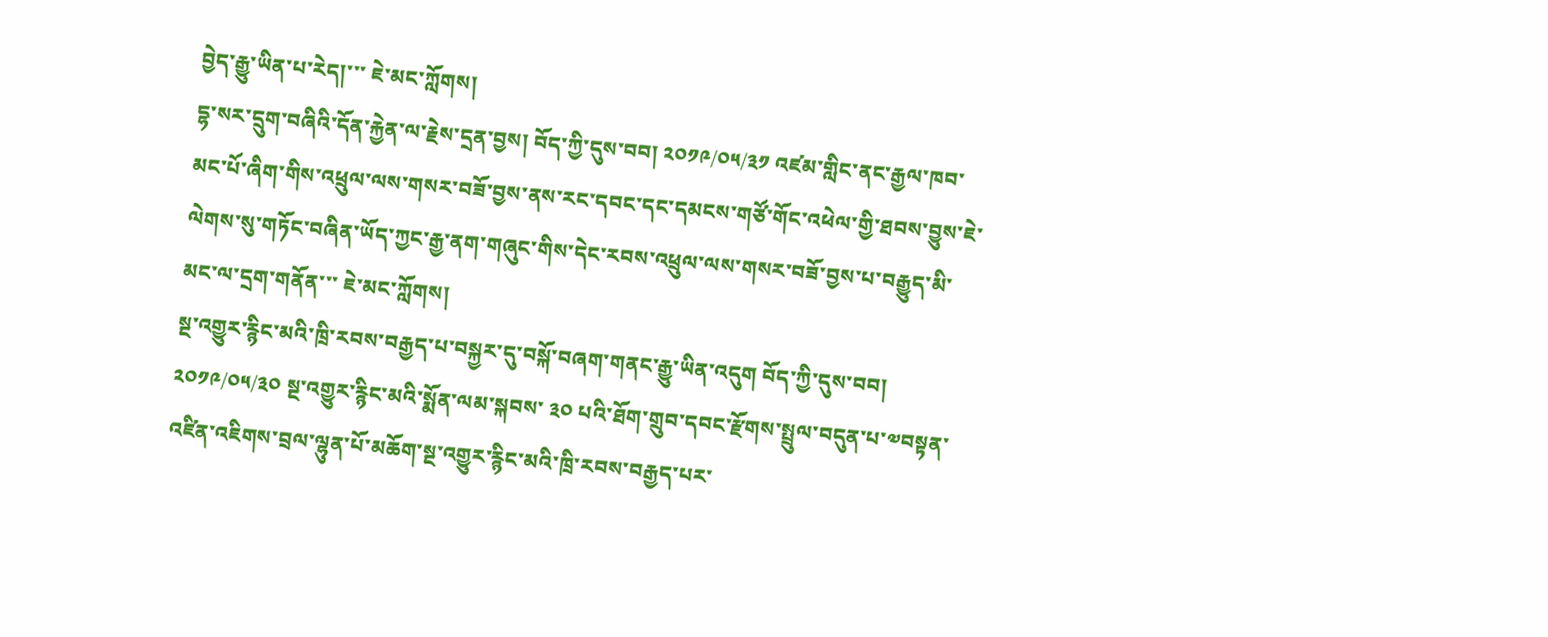བྱེད་རྒྱུ་ཡིན་པ་རེད།་་་ ཇེ་མང་ཀློགས།
དྷ་སར་དྲུག་བཞིའི་དོན་རྐྱེན་ལ་རྗེས་དྲན་བྱས། བོད་ཀྱི་དུས་བབ། ༢༠༡༩/༠༥/༣༡ འཛམ་གླིང་ནང་རྒྱལ་ཁབ་མང་པོ་ཞིག་གིས་འཕྲུལ་ལས་གསར་བཟོ་བྱས་ནས་རང་དབང་དང་དམངས་གཙོ་གོང་འཕེལ་གྱི་ཐབས་བྱུས་ཇེ་ལེགས་སུ་གཏོང་བཞིན་ཡོད་ཀྱང་རྒྱ་ནག་གཞུང་གིས་དེང་རབས་འཕྲུལ་ལས་གསར་བཟོ་བྱས་པ་བརྒྱུད་མི་མང་ལ་དྲག་གནོན་་་ ཇེ་མང་ཀློགས།
སྔ་འགྱུར་རྙིང་མའི་ཁྲི་རབས་བརྒྱད་པ་བསྐྱར་དུ་བསྐོ་བཞག་གནང་རྒྱུ་ཡིན་འདུག བོད་ཀྱི་དུས་བབ། ༢༠༡༩/༠༥/༣༠ སྔ་འགྱུར་རྙིང་མའི་སྨོན་ལམ་སྐབས་ ༣༠ པའི་ཐོག་གྲུབ་དབང་རྫོགས་སྤྲུལ་བདུན་པ་༧བསྟན་འཛིན་འཇིགས་བྲལ་ལྷུན་པོ་མཆོག་སྔ་འགྱུར་རྙིང་མའི་ཁྲི་རབས་བརྒྱད་པར་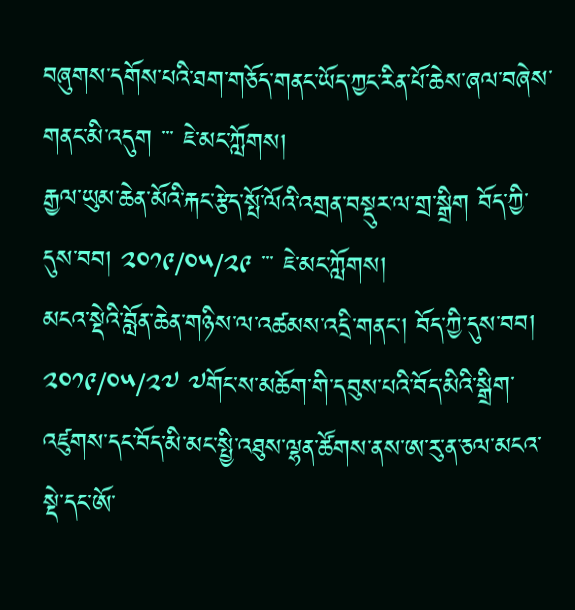བཞུགས་དགོས་པའི་ཐག་གཅོད་གནང་ཡོད་ཀྱང་རིན་པོ་ཆེས་ཞལ་བཞེས་གནང་མི་འདུག ་་་ ཇེ་མང་ཀློགས།
རྒྱལ་ཡུམ་ཆེན་མོའི་རྐང་རྩེད་སྤོ་ལོའི་འགྲན་བསྡུར་ལ་གྲ་སྒྲིག བོད་ཀྱི་དུས་བབ། ༢༠༡༩/༠༥/༢༩ ་་་ ཇེ་མང་ཀློགས།
མངའ་སྡེའི་བློན་ཆེན་གཉིས་ལ་འཚམས་འདྲི་གནང་། བོད་ཀྱི་དུས་བབ། ༢༠༡༩/༠༥/༢༧ ༧གོང་ས་མཆོག་གི་དབུས་པའི་བོད་མིའི་སྒྲིག་འཛུགས་དང་བོད་མི་མང་སྤྱི་འཐུས་ལྷན་ཚོགས་ནས་ཨ་རུ་ན་ཅལ་མངའ་སྡེ་དང་ཨོ་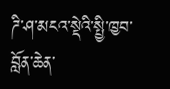ཌི་ཤ་མངའ་སྡེའི་སྤྱི་ཁྱབ་བློན་ཆེན་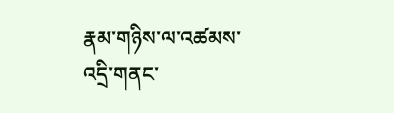རྣམ་གཉིས་ལ་འཚམས་འདྲི་གནང་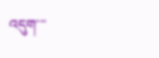འདུག་་་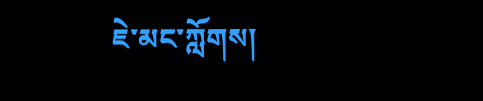ཇེ་མང་ཀློགས།